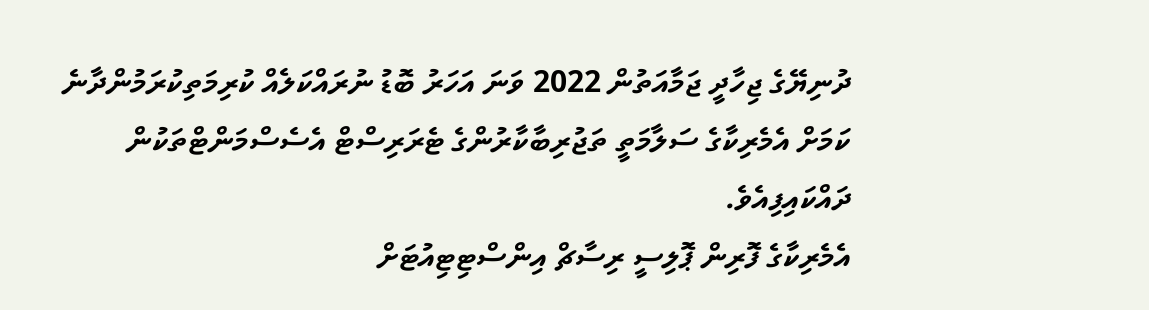ދުނިޔޭގެ ޖިހާދީ ޖަމާއަތުން 2022 ވަނަ އަހަރު ބޮޑު ނުރައްކަލެއް ކުރިމަތިކުރަމުންދާނެ ކަމަށް އެމެރިކާގެ ސަލާމަތީ ތަޖުރިބާކާރުންގެ ޓެރަރިސްޓް އެސެސްމަންޓްތަކުން ދައްކައިފިއެވެ.
އެމެރިކާގެ ފޮރިން ޕޮލިސީ ރިސާޗް އިންސްޓިޓިއުޓަށް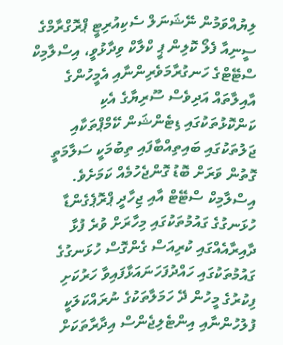ލިޔުއްވަމުން ނޭޝަނަލް ސެކިއުރިޓީ ޕްރޮގްރާމްގެ ސީނިއާ ފެލޯ ކޮލިން ޕީ ކްލާކް ވިދާޅުވީ، އިސްލާމިކް ސްޓޭޓްގެ ހަނގުރާމަވެރިންނާއި އެމީހުންގެ އާއިލާތައް އަދިވެސް ސޫރިޔާގެ އެކި ކަންކޮޅުތަކުގައި ޑިޓެންޝަން ކޭމްޕްތަކާއި ޖަލުތަކުގައި ބައިތިއްބާފައި ތިބުމަކީ ސަލާމަތީ ގޮތުން ވަރަށް ބޮޑު ގޮންޖެހުމެއް ކަމަށެވެ.
އިސްލާމިކް ސްޓޭޓް އާއި ޖިހާދީ ޕްރޮޕެގެންޑާ ހުޅަނގުގެ ގައުމުތަކުގައި މިހާރަށް ވުރެ ފުޅާ ދާއިރާއެއްގައި ކުރިއަސް ގެންގޮސް ހުޅަނގުގެ ގައުމުތަކުގައި ހައްދުފަހަނައަޅާފައިވާ ހަރުކަށި ފިކުރުގެ މީހުން ދޭ ހަމަލާތަކުގެ ނުރައްކަލަކީ ފުލުހުންނާއި އިންޓެލިޖެންސް އިދާރާތަކަށް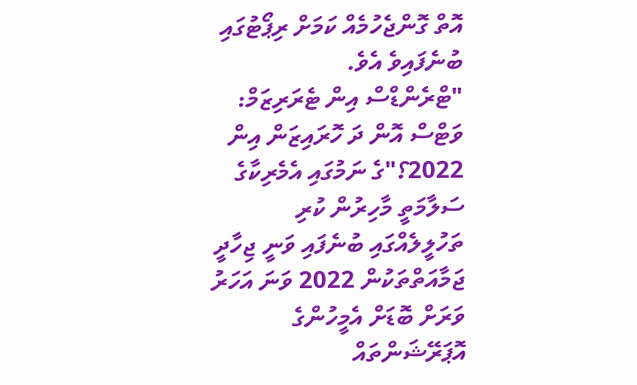އޮތް ގޮންޖެހުމެއް ކަމަށް ރިޕޯޓުގައި ބުނެފައިވެ އެވެ.
"ޓްރެންޑްސް އިން ޓެރަރިޒަމް: ވަޓްސް އޮން ދަ ހޮރައިޒަން އިން 2022؟"ގެ ނަމުގައި އެމެރިކާގެ ސަލާމަތީ މާހިރުން ކުރި ތަހުލީލެއްގައި ބުނެފައި ވަނީ ޖިހާދީ ޖަމާއަތްތަކުން 2022 ވަނަ އަހަރު ވަރަށް ބޮޑަށް އެމީހުންގެ އޮޕަރޭޝަންތައް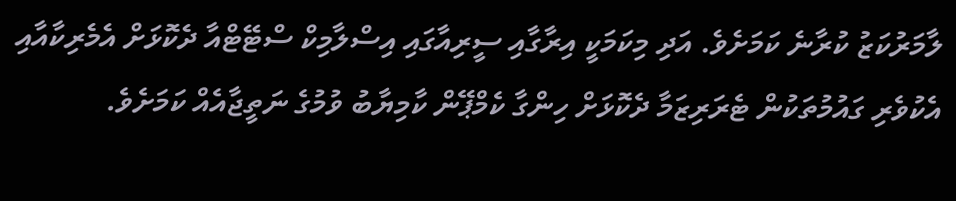ލާމަރުކަޒު ކުރާނެ ކަމަށެވެ. އަދި މިކަމަކީ އިރާގާއި ސީރިއާގައި އިސްލާމިކް ސްޓޭޓްއާ ދެކޮޅަށް އެމެރިކާއާއި އެކުވެރި ގައުމުތަކުން ޓެރަރިޒަމާ ދެކޮޅަށް ހިންގާ ކެމްޕޭން ކާމިޔާބު ވުމުގެ ނަތީޖާއެއް ކަމަށެވެ.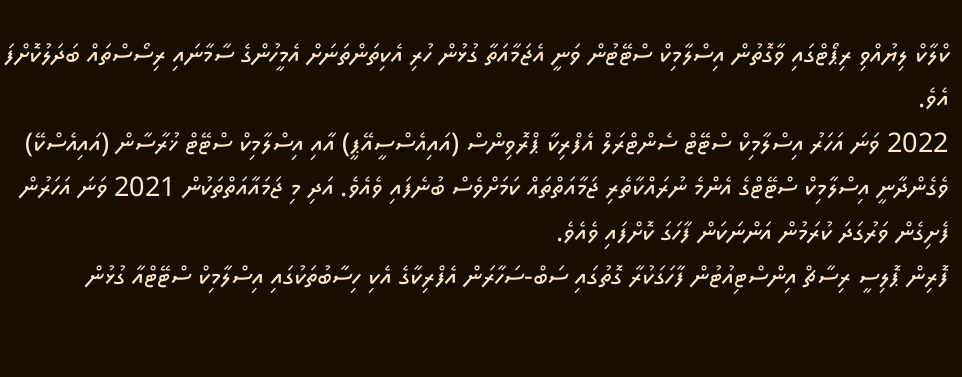ކްލާކް ލިޔުއްވި ރިޕޯޓްގައި ވާގޮތުން އިސްލާމިކް ސްޓޭޓުން ވަނީ އެޖަމާއަތާ ގުޅުން ހުރި އެކިތަންތަނަށް އެމީހުންގެ ސާމާނައި ރިސޯސްތައް ބަދަލުކޮށްފަ އެވެ.
2022 ވަނަ އަހަރު އިސްލާމިކް ސްޓޭޓް ސެންޓްރަލް އެފްރިކާ ޕްރޮވިންސް (އައިއެސްސީއޭޕީ) އާއި އިސްލާމިކް ސްޓޭޓް ޚުރާސާން (އައިއެސްކޭ) ވެގެންދާނީ އިސްލާމިކް ސްޓޭޓްގެ އެންމެ ނުރައްކާތެރި ޖަމާއަތްތައް ކަމަށްވެސް ބުނެފައި ވެއެވެ. އަދި މި ޖަމައާއަތްތަކުން 2021 ވަނަ އަހަރުން ފެށިގެން ވަރުގަދަ ކުރަމުން އަންނަކަން ފާހަގަ ކޮށްފައި ވެއެވެ.
ފޮރިން ޕޮލިސީ ރިސާޗް އިންސްޓިއުޓުން ފާހަގަކުރާ ގޮތުގައި ސަބް-ސަހާރަން އެފްރިކާގެ އެކި ހިސާބުތަކުގައި އިސްލާމިކް ސްޓޭޓްއާ ގުޅުން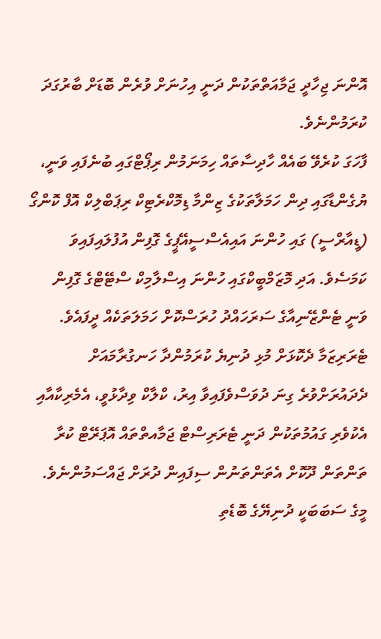އޮންނަ ޖިހާދީ ޖަމާއަތްތަކުން ދަނީ އިހުނަށް ވުރެން ބޮޑަށް ބާރުގަދަ ކުރަމުންނެވެ.
ފާހަގަ ކުރެވޭ ބައެއް ހާދިސާތައް ހިމަނަމުން ރިޕޯޓްގައި ބުނެފައި ވަނީ، ޔުގެންޑާގައި ދިން ހަމަލާތަކުގެ ޒިންމާ ޑިމޮކްރެޓިކް ރިޕަބްލިކް އޮފް ކޮންގޯ (ޑީއާރްސީ) ގައި ހުންނަ އައިއެސްސީއޭޕީގެ ގޮފިން އުފުލައިފައިވަ ކަމަސެވެ. އަދި މޮޒަމްބީކްގައި ހުންނަ އިސްލާމިކް ސްޓޭޓްގެ ގޮފިން ވަނީ ޓެންޒޭނިއާގެ ސަރަހައްދު ހުރަސްކޮށް ހަމަލަތަކެއް ދީފައެވެ.
ޓެރަރިޒަމާ ދެކޮޅަށް މުޅި ދުނިޔެ ކުރަމުންދާ ހަނގުރާމައަށް ދެދައުރަށްވުރެ ގިނަ ދުވަސްވެފައިވާ އިރު، ކްލާކް ވިދާޅުވީ، އެމެރިކާއާއި އެކުވެރި ގައުމުތަކުން ދަނީ ޓެރަރިސްޓް ޖަމާއތްތައް އޮޕަރޭޓް ކުރާ ތަންތަން ދޫކޮށް އެތަންތަނުން ސިފައިން ދުރަށް ޖައްސަމުންނެވެ. މީގެ ސަބަބަކީ ދުނިޔޭގެ ބޮޑެތި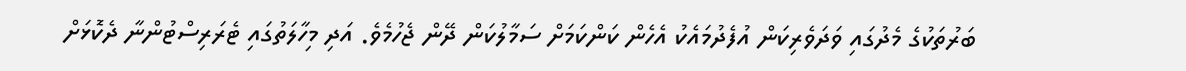ބަރުތަކުގެ މެދުގައި ވަދަވެރިކަން އުފެދުމައެކު އެހެން ކަންކަމަށް ސަމާލުކަން ދޭން ޖެހުމެވެ. އަދި މިހާލަތުގައި ޓެރަރިސްޓުންނާ ދެކޮޅަށް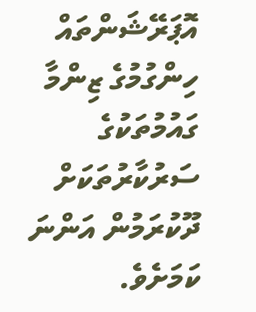އޮޕަރޭޝަންތައް ހިންގުމުގެ ޒިންމާ ގައުމުތަކުގެ ސަރުކާރުތަކަށް ދޫކުރަމުން އަންނަ ކަމަށެވެ.